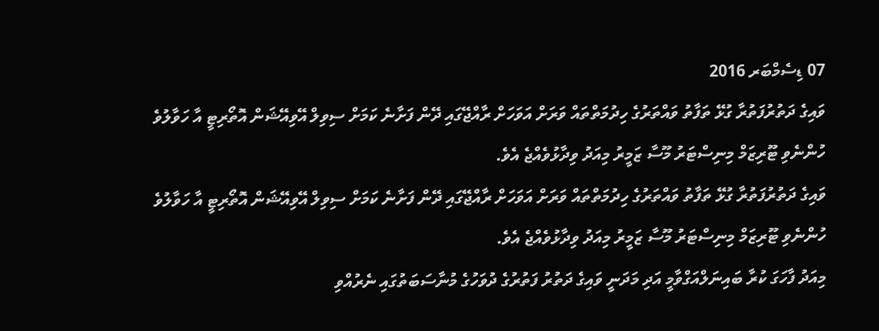07 ޑިސެމްބަރ 2016
ވައިގެ ދަތުރުފަތުރާ ގުޅޭ ތަފާތު ވައްތަރުގެ ހިދުމަތްތައް ވަރަށް އަވަހަށް ރާއްޖޭގައި ދޭން ފަށާނެ ކަމަށް ސިވިލް އޭވިއޭޝަން އޮތޯރިޓީ އާ ހަވާލުވެ ހުންނެވި ޓޫރިޒަމް މިނިސްޓަރު މޫސާ ޒަމީރު މިއަދު ވިދާޅުވެއްޖެ އެވެ.
ވައިގެ ދަތުރުފަތުރާ ގުޅޭ ތަފާތު ވައްތަރުގެ ހިދުމަތްތައް ވަރަށް އަވަހަށް ރާއްޖޭގައި ދޭން ފަށާނެ ކަމަށް ސިވިލް އޭވިއޭޝަން އޮތޯރިޓީ އާ ހަވާލުވެ ހުންނެވި ޓޫރިޒަމް މިނިސްޓަރު މޫސާ ޒަމީރު މިއަދު ވިދާޅުވެއްޖެ އެވެ.
މިއަދު ފާހަގަ ކުރާ ބައިނަލްއަގްވާމީ އަދި މަދަނީ ވައިގެ ދަތުރު ފަތުރުގެ ދުވަހުގެ މުނާސަބަތުގައި ނެރުއްވި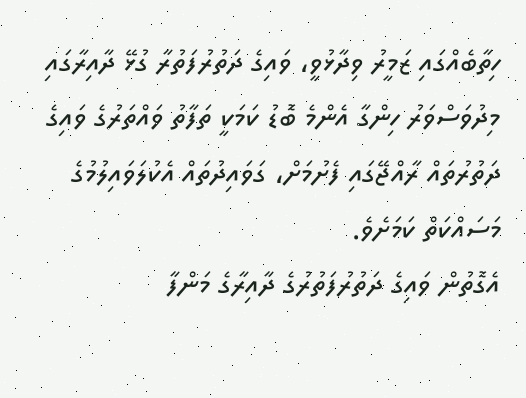ހިތާބެއްގައި ޒަމީރު ވިދާޅުވީ، ވައިގެ ދަތުރުފަތުރާ ގުޅޭ ދާއިރާގައި މިދުވަސްވަރު ހިންގާ އެންމެ ބޮޑު ކަމަކީ ތަފާތު ވައްތަރުގެ ވައިގެ ދަތުރުތައް ރާއްޖޭގައި ފެށުމަށް، ގަވައިދުތައް އެކުލަވައިލުމުގެ މަސައްކަތް ކަމަށެވެ.
އެގޮތުން ވައިގެ ދަތުރުފަތުރުގެ ދާއިރާގެ މަންފާ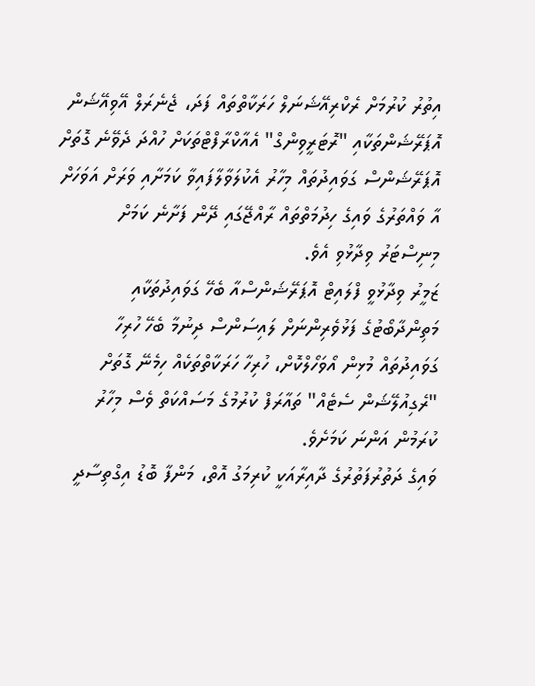އިތުރު ކުރުމަށް ރެކްރިއޭޝަނަލް ހަރަކާތްތައް ފަދަ، ޖެނެރަލް އޭވިއޭޝަން އޮޕަރޭޝަންތަކާއި "ރޮޓަރީވިންގް" އެއާކްރާފްޓްތަކަށް ހުއްދަ ދެވޭނެ ގޮތަށް އޮޕަރޭޝަންސް ގަވައިދުތައް މިހާރު އެކުލަވާލާފައިވާ ކަމަށާއި ވަރަށް އަވަހަށް އާ ވައްތަރުގެ ވައިގެ ހިދުމަތްތައް ރާއްޖޭގައި ދޭން ފަށާނެ ކަމަށް މިނިސްޓަރު ވިދާޅުވި އެވެ.
ޒަމީރު ވިދާޅުވީ ފްލައިޓް އޮޕަރޭޝަންސްއާ ބެހޭ ގަވައިދުތަކާއި މަތިންދާބޯޓުގެ ފަޅުވެރިންނަށް ލައިސަންސް ދިނުމާ ބެހޭ ހުރިހާ ގަވައިދުތައް މުޅިން އޯވަހޯލްކޮށް، ހުރިހާ ހަރަކާތްތަކެއް ހިމެނޭ ގޮތަށް "ރެގިއުލޭޝަން ސެޓެއް" ތައާރަފް ކުރުމުގެ މަސައްކަތް ވެސް މިހާރު ކުރަމުން އަންނަ ކަމަށެވެ.
ވައިގެ ދަތުރުފަތުރުގެ ދާއިރާއަކީ ކުރިމަގު އޮތް، މަންފާ ބޮޑު އިގްތިސާދީ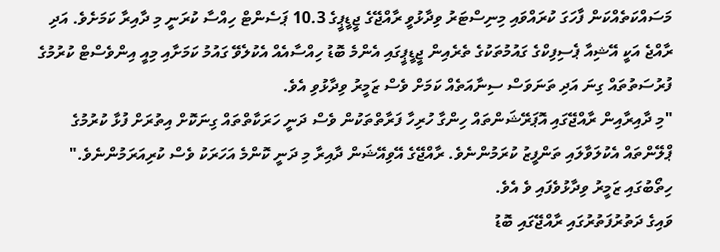މަސައްކަތެއްކަން ފާހަގަ ކުރައްވައި މިނިސްޓަރު ވިދާޅުވީ ރާއްޖޭގެ ޖީޑީޕީގެ 10.3 ޕަސެންޓް ހިއްސާ ކުރަނީ މި ދާއިރާ ކަމަށެވެ. އަދި ރާއްޖެ އަކީ އޭޝިއާ ޕެސިފިކްގެ ގައުމުތަކުގެ ތެރެއިން ޖީޑީޕީގައި އެންމެ ބޮޑު ހިއްސާއެއް އެކުލެވޭ ގައުމު ކަމަށާއި މިއީ އިންވެސްޓް ކުރުމުގެ ފުރުސަތުތައް ގިނަ އަދި ތަނަވަސް ސިނާއަތެއް ކަމަށް ވެސް ޒަމީރު ވިދާޅުވި އެވެ.
"މި ދާއިރާއިން ރާއްޖޭގައި އޮޕަރޭޝަންތައް ހިންގާ ހުރިހާ ފަރާތްތަކުން ވެސް ދަނީ ހަރަކާތްތައް ގިނަކޮށް އިތުރަށް ފުޅާ ކުރުމުގެ ޕްލޭންތައް އެކުލަވާލައި ތަންފީޒު ކުރަމުންނެވެ. ރާއްޖޭގެ އޭވިއޭޝަން ދާއިރާ މި ދަނީ ކޮންމެ އަހަރަކު ވެސް ކުރިއަރަމުންނެވެ." ހިތޯބުގައި ޒަމީރު ވިދާޅުވެފައި ވެ އެވެ.
ވައިގެ ދަތުރުފަތުރުގައި ރާއްޖޭގައި ބޮޑު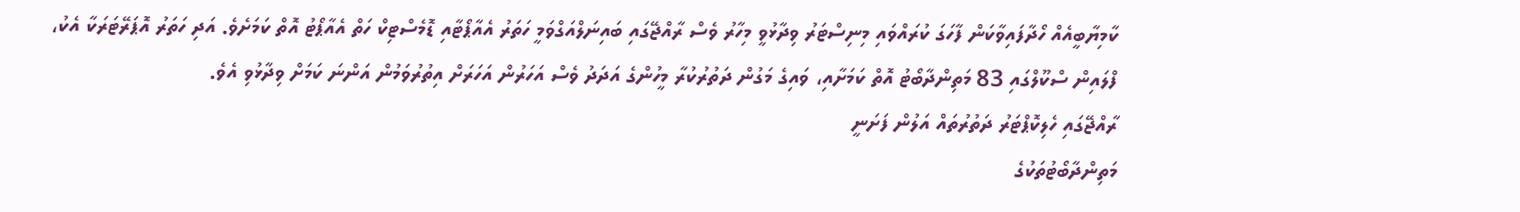ކާމިޔާބީއެއް ހޯދާފައިވާކަން ފާހަގަ ކުރައްވައި މިނިސްޓަރު ވިދާޅުވީ މިހާރު ވެސް ރާއްޖޭގައި ބައިނަލްއަގްވަމީ ހަތަރު އެއާޕޯޓާއި ޑޮމެސްޓިކް ހަތް އެއާޕޯޓު އޮތް ކަމަށެވެ. އަދި ހަތަރު އޮޕަރޭޓަރަކާ އެކު، ފްލައިން ސްކޫލްގައި 83 މަތިންދާބޯޓު އޮތް ކަމަށާއި، ވައިގެ މަގުން ދަތުރުކުރާ މީހުންގެ އަދަދު ވެސް އަހަރުން އަހަރަށް އިތުރުވަމުން އަންނަ ކަމަށް ވިދާޅުވި އެވެ.
ރާއްޖޭގައި ހެލިކޮޕްޓަރު ދަތުރުތައް އަލުން ފަށަނީ
މަތިންދާބޯޓުތަކުގެ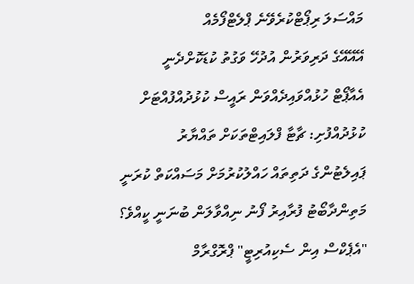މައްސަލަ ރިޕޯޓްކުރެވޭނެ ޕްލެޓްފޯމެއް
އޭއޭއޭގެ ދަރިވަރުން އުދުހޭ ވަގުތު ކުޑަކޮށްދެނީ
އެއާޕޯޓް ހުޅުއްވައިދެއްވަން ރައީސް ކުޅުދުއްފުއްޓަށް
ކުޅުދުއްފުށި: ޗާޓާ ފްލައިޓްތަކަށް ތައްޔާރު
ޕައިލެޓުންގެ ދަތިތައް ހައްލުކުރުމަށް މަސައްކަތް ކުރަނީ
މަތިންދާބޯޓު ފުރާއިރު ފޯނު ނިއްވާލަން ބުނަނީ ކީއްވެ؟
"އެޕެކްސް އިން ސެކިއުރިޓީ" ޕްރޮގްރާމް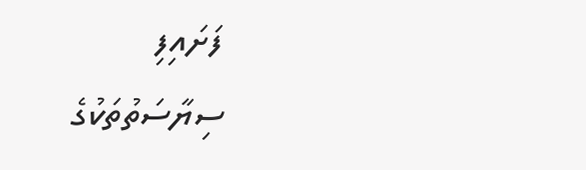ފަށައިފި
ސިޔާސަތުތަކުގެ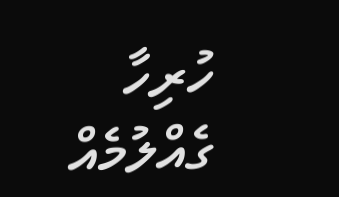ހުރިހާ ގެއްލުމެއް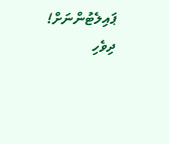ޕައިލެޓުންނަށް!
ދިވެހި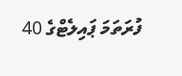ފުރަތަމަ ޕައިލެޓްގެ 40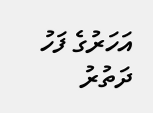އަހަރުގެ ފަހު ދަތުރު